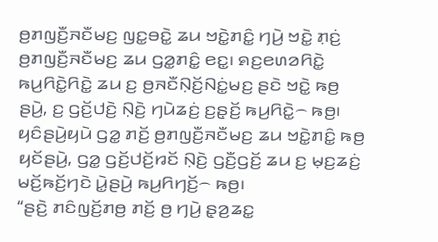ꤥ꤬ꤊꤜꤢꤪ꤬ꤏꤢꤪꤗꤢ꤬ ꤜꤢ꤭ꤋꤢꤧ꤭ ꤘꤣ ꤠꤢꤧ꤭ꤊꤢꤨ꤭ ꤚꤣꤧ꤬ ꤠꤢꤧ꤭ ꤊ꤫ꤢꤦ꤬ ꤥ꤬ꤊꤜꤢꤪ꤬ꤏꤢꤪꤗꤢ꤬ ꤘꤣ ꤞꤤ꤭ꤊꤢꤨ꤭ ꤕꤢ꤭꤯ ꤎꤢ꤬ꤕꤛꤤꤖꤢꤧ꤭ ꤒꤣ꤬ꤖꤢꤧ꤭ꤖꤢꤧ꤭ ꤘꤣ ꤢ꤬ ꤥ꤬ꤏꤢꤪꤡ꤫ꤢꤩ꤬ꤡꤢꤦ꤭ꤗꤢ꤬ ꤔꤢꤧ ꤠꤢꤧ꤭ ꤒꤥ꤬ ꤔꤣꤧ꤬, ꤢ꤬ ꤞꤢꤩ꤬ꤓꤢꤧ꤬ ꤡ꤫ꤢꤧ꤬ ꤚꤣꤧꤘꤢꤦ꤬ ꤢ꤬ꤔ꤫ꤢꤩ꤬ ꤒꤣ꤬ꤖꤢꤧ꤭꤮ ꤒꤥ꤬꤯ ꤟꤢꤨꤔꤣꤧ꤬ꤟꤣꤧ ꤞꤤ꤭ ꤊꤢꤩ꤬ ꤥ꤬ꤊꤜꤢꤪ꤬ꤏꤢꤪꤗꤢ꤬ ꤘꤣ ꤠꤢꤧ꤭ꤊꤢꤨ꤭ ꤒꤥ꤬ ꤟꤢꤩꤔꤣꤧ꤬, ꤞꤤ꤭ ꤞꤢꤩ꤬ꤓꤢꤩ꤬ꤙꤢꤩ ꤡ꤫ꤢꤧ꤬ ꤞꤢꤪ꤬ꤞꤢꤩ꤬ ꤘꤣ ꤢ꤬ ꤗ꤫ꤢ꤬ꤘꤢꤦ꤬ ꤗꤢꤩ꤬ꤒꤢꤩ꤬ꤚꤢꤧ ꤣꤧ꤭ꤔꤣꤧ꤬ ꤒꤣ꤬ꤖꤚꤢꤩ꤬꤮ ꤒꤥ꤬꤯
“ꤔꤢꤧ꤬ ꤊꤢꤨꤜꤢꤩ꤬ꤊꤥ꤬ ꤊꤢꤩ꤬ ꤥ꤬ ꤚꤣꤧ꤬ ꤔ꤫ꤤ꤬ꤘꤢ꤭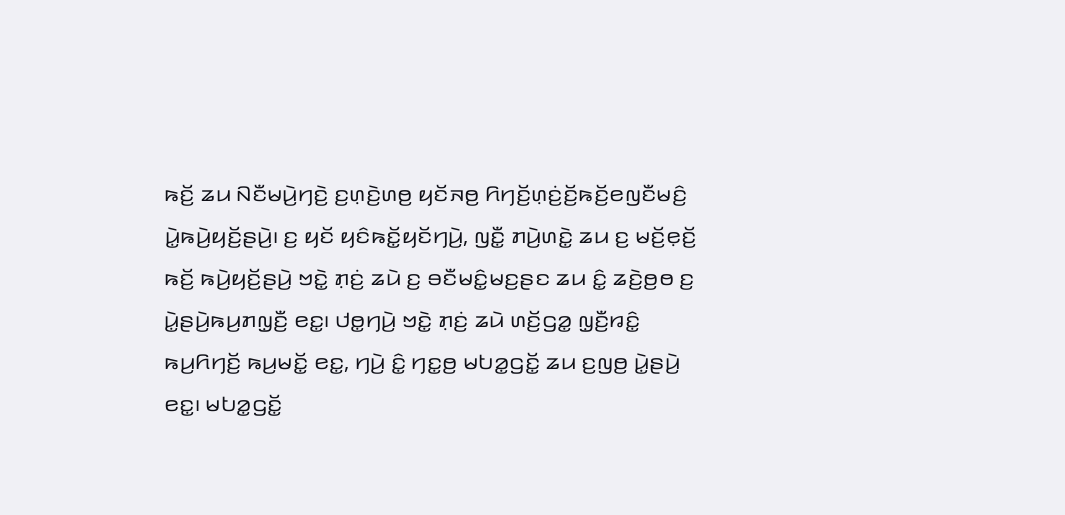ꤒꤢꤩ꤬ ꤘꤣ ꤡꤢꤪꤗꤣꤧ꤬ꤚꤢꤧ꤬ ꤢ꤬ꤛ꤫ꤢꤧ꤬ꤛꤥ꤬ ꤟꤢꤩꤏꤥ꤬ ꤖꤚꤢꤩ꤬ꤛ꤫ꤢꤦ꤬ꤢꤩ꤬ꤒꤢꤩ꤬ꤕꤜꤢꤪꤗꤢꤨ꤬ ꤣꤧ꤭ꤒꤣꤧ꤬ꤟꤢꤩ꤬ꤔꤣꤧ꤬꤯ ꤢ꤬ ꤟꤢꤩ ꤟꤢꤨꤒꤢꤩ꤭ꤟꤢꤩꤚꤣꤧ꤬, ꤜꤢꤪ꤭ ꤊꤣꤧ꤬ꤛꤢꤧ꤭ ꤘꤣ ꤢ꤬ ꤗꤢꤩ꤬ꤕ꤫ꤢꤩ꤬ ꤒꤢꤩ꤬ ꤒꤣꤧ꤬ꤟꤢꤩ꤬ꤔꤣꤧ꤬ ꤠꤢꤧ꤭ ꤊ꤫ꤢꤦ꤬ ꤘꤣꤧ ꤢ꤬ ꤋꤢꤪꤗꤢꤨ꤭ꤗꤢ꤬ꤔꤢ ꤘꤣ ꤢꤨ꤭ ꤘꤢꤧ꤬ꤥ꤬ꤥ ꤢ꤬ ꤣꤧ꤭ꤔꤣꤧ꤬ꤒꤣ꤬ꤊꤜ꤫ꤢꤪ꤬ ꤕꤢ꤭꤯ ꤓꤥ꤭ꤚꤣꤧ꤬ ꤠꤢꤧ꤭ ꤊ꤫ꤢꤦ꤬ ꤘꤣꤧ ꤛꤢꤩ꤬ꤞꤤ꤭ ꤜ꤫ꤢꤪ꤬ꤙꤢꤨ꤭ ꤒꤣ꤬ꤖꤚꤢꤩ꤬ ꤒꤣ꤬ꤗꤢꤩ꤭ ꤕꤢ꤭, ꤚꤣꤧ꤬ ꤢꤨ꤭ ꤚꤢ꤭ꤥ꤬ ꤗꤝꤤ꤭ꤞꤢꤩ꤭ ꤘꤣ ꤢ꤬ꤜꤥ꤬ ꤣꤧ꤭ꤔꤣꤧ꤬ ꤕꤢ꤭꤯ ꤗꤝꤤ꤭ꤞꤢꤩ꤭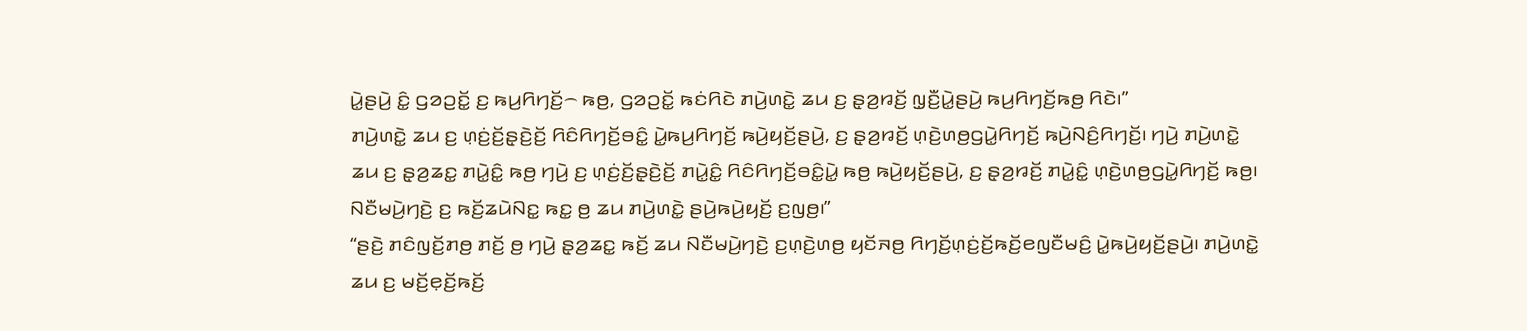ꤣꤧ꤭ꤔꤣꤧ꤬ ꤢꤨ꤭ ꤞꤤꤑꤢꤩ꤭ ꤢ꤬ ꤒꤣ꤬ꤖꤚꤢꤩ꤬꤮ ꤒꤥ꤬, ꤞꤤꤑꤢꤩ꤭ ꤒꤢꤦꤖꤢꤧ ꤊꤣꤧ꤬ꤛꤢꤧ꤭ ꤘꤣ ꤢ꤬ ꤔ꤫ꤤ꤬ꤙꤢꤩ꤬ ꤜ꤫ꤢꤪ꤬ꤣꤧ꤭ꤔꤣꤧ꤬ ꤒꤣ꤬ꤖꤚꤢꤩ꤬ꤒꤥ꤬ ꤖꤢꤧ꤯”
ꤊꤣꤧ꤬ꤛꤢꤧ꤭ ꤘꤣ ꤢ꤬ ꤛ꤫ꤢꤦ꤬ꤢꤩ꤬ꤔ꤫ꤢꤧ꤬ꤢꤩ꤬ ꤖꤢꤨꤖꤚꤢꤩ꤬ꤋꤢꤨ꤭ ꤣꤧ꤭ꤒꤣ꤬ꤖꤚꤢꤩ꤬ ꤒꤣꤧ꤬ꤟꤢꤩ꤬ꤔꤣꤧ꤬, ꤢ꤬ ꤔ꤫ꤤ꤬ꤙꤢꤩ꤬ ꤛ꤫ꤢꤧ꤬ꤛꤥ꤬ꤞꤣꤧ꤭ꤖꤚꤢꤩ꤬ ꤒꤣꤧ꤬ꤡꤢꤨ꤬ꤖꤚꤢꤩ꤬꤯ ꤚꤣꤧ꤬ ꤊꤣꤧ꤬ꤛꤢꤧ꤭ ꤘꤣ ꤢ꤬ ꤔ꤫ꤤ꤬ꤘꤢ꤭ ꤊꤣꤧ꤭ꤢꤨ꤭ ꤒꤥ꤬ ꤚꤣꤧ꤬ ꤢ꤬ ꤛ꤫ꤢꤦ꤬ꤢꤩ꤬ꤔ꤫ꤢꤧ꤬ꤢꤩ꤬ ꤊꤣꤧ꤭ꤢꤨ꤭ ꤖꤢꤨꤖꤚꤢꤩ꤬ꤋꤢꤨ꤭ꤣꤧ꤭ ꤒꤥ꤬ ꤒꤣꤧ꤬ꤟꤢꤩ꤬ꤔꤣꤧ꤬, ꤢ꤬ ꤔ꤫ꤤ꤬ꤙꤢꤩ꤬ ꤊꤣꤧ꤭ꤢꤨ꤭ ꤛ꤫ꤢꤧ꤬ꤛꤥ꤬ꤞꤣꤧ꤭ꤖꤚꤢꤩ꤬ ꤒꤥ꤬꤯ ꤡꤢꤪꤗꤣꤧ꤬ꤚꤢꤧ꤬ ꤢ꤬ ꤒꤢꤩ꤬ꤘꤣꤧꤡꤢ꤭ ꤒꤢ꤭ ꤥ꤬ ꤘꤣ ꤊꤣꤧ꤬ꤛꤢꤧ꤭ ꤔꤣꤧ꤬ꤒꤣꤧ꤬ꤟꤢꤩ꤬ ꤢ꤬ꤜꤥ꤬꤯”
“ꤔꤢꤧ꤬ ꤊꤢꤨꤜꤢꤩ꤬ꤊꤥ꤬ ꤊꤢꤩ꤬ ꤥ꤬ ꤚꤣꤧ꤬ ꤔ꤫ꤤ꤬ꤘꤢ꤭ ꤒꤢꤩ꤬ ꤘꤣ ꤡꤢꤪꤗꤣꤧ꤬ꤚꤢꤧ꤬ ꤢ꤬ꤛ꤫ꤢꤧ꤬ꤛꤥ꤬ ꤟꤢꤩꤏꤥ꤬ ꤖꤚꤢꤩ꤬ꤛ꤫ꤢꤦ꤬ꤢꤩ꤬ꤒꤢꤩ꤬ꤕꤜꤢꤪꤗꤢꤨ꤬ ꤣꤧ꤭ꤒꤣꤧ꤬ꤟꤢꤩ꤬ꤔꤣꤧ꤬꤯ ꤊꤣꤧ꤬ꤛꤢꤧ꤭ ꤘꤣ ꤢ꤬ ꤗꤢꤩ꤬ꤕ꤫ꤢꤩ꤬ꤒꤢꤩ꤬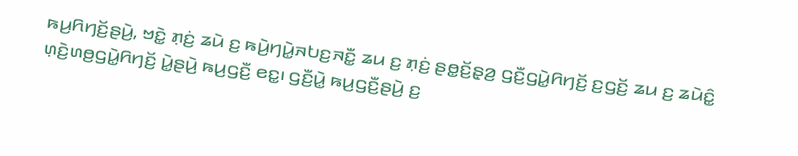ꤒꤣ꤬ꤖꤚꤢꤩ꤬ꤔꤣꤧ꤬, ꤠꤢꤧ꤭ ꤊ꤫ꤢꤦ꤬ ꤘꤣꤧ ꤢ꤬ ꤒꤣꤧ꤬ꤚꤣꤧ꤭ꤏꤝꤢ꤬ꤏꤢꤪ꤭ ꤘꤣ ꤢ꤬ ꤊ꤫ꤢꤦ꤬ ꤔꤥ꤭ꤢꤩ꤬ꤔ꤫ꤤ꤬ ꤞꤢꤪ꤬ꤞꤣꤧ꤭ꤖꤚꤢꤩ꤬ ꤢ꤬ꤞꤢꤩ꤬ ꤘꤣ ꤢ꤬ ꤘꤣꤧꤢꤨ꤭ ꤛ꤫ꤢꤧ꤬ꤛꤥ꤬ꤞꤣꤧ꤭ꤖꤚꤢꤩ꤬ ꤣꤧ꤭ꤔꤣꤧ꤬ ꤒꤣ꤬ꤞꤢꤪ꤬ ꤕꤢ꤭꤯ ꤞꤢꤪ꤬ꤣꤧ꤭ ꤒꤣ꤬ꤞꤢꤪ꤬ꤔꤣꤧ꤬ ꤢ꤬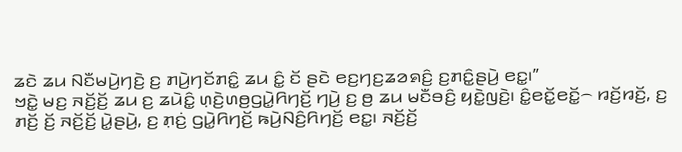ꤘꤢꤧ ꤘꤣ ꤡꤢꤪꤗꤣꤧ꤬ꤚꤢꤧ꤬ ꤢ꤬ ꤊꤣꤧ꤬ꤚꤢꤩꤊꤢꤨ꤭ ꤘꤣ ꤢꤨ꤭ ꤢꤩ ꤔꤢꤧ ꤕꤢ꤬ꤚꤢ꤬ꤘꤤꤎꤢꤨ꤬ ꤢ꤬ꤊꤢꤨ꤭ꤔꤣꤧ꤬ ꤕꤢ꤭꤯”
ꤠꤢꤧ꤭ ꤗꤢ꤬ ꤏꤢꤩ꤬ꤢꤩ꤬ ꤘꤣ ꤢ꤬ ꤘꤣꤧꤢꤨ꤭ ꤛ꤫ꤢꤧ꤬ꤛꤥ꤬ꤞꤣꤧ꤭ꤖꤚꤢꤩ꤬ ꤚꤣꤧ꤬ ꤢ꤬ ꤥ꤬ ꤘꤣ ꤗꤢꤪꤋꤢꤨ꤬ ꤟꤢꤧ꤭ꤜꤢꤧ꤬꤯ ꤢꤨ꤭ꤕꤢꤩ꤭ꤕꤢꤩ꤭꤮ ꤙꤢꤩ꤬ꤙꤢꤩ꤬, ꤢ꤬ ꤊꤢꤩ꤬ ꤢꤩ꤬ ꤏꤢꤩ꤬ꤢꤩ꤬ ꤣꤧ꤭ꤔꤣꤧ꤬, ꤢ꤬ ꤊ꤫ꤢꤦ꤬ ꤞꤣꤧ꤭ꤖꤚꤢꤩ꤬ ꤒꤣꤧ꤬ꤡꤢꤨ꤬ꤖꤚꤢꤩ꤬ ꤕꤢ꤭꤯ ꤏꤢꤩ꤬ꤢꤩ꤬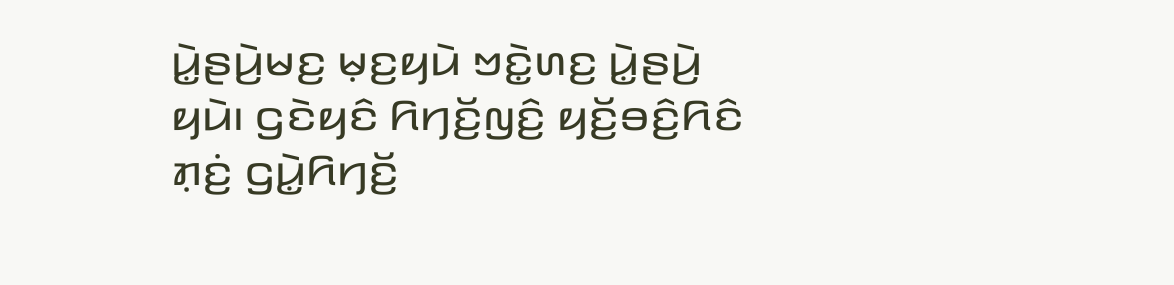ꤣꤧ꤭ꤔꤣꤧ꤬ꤗꤢ꤬ ꤗ꤫ꤢ꤬ꤟꤣꤧ ꤠꤢꤧ꤭ꤛꤢ꤬ ꤣꤧ꤭ꤔꤣꤧ꤬ ꤟꤣꤧ꤯ ꤞꤢꤧꤟꤢꤨ ꤖꤚꤢꤩ꤬ꤜꤢꤨ꤬ ꤟꤢꤩ꤬ꤋꤢꤨ꤬ꤖꤢꤨ ꤊ꤫ꤢꤦ꤬ ꤞꤣꤧ꤭ꤖꤚꤢꤩ꤬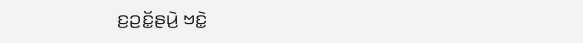ꤢ꤬ꤑꤢꤩ꤭ꤔꤣꤧ꤬ ꤠꤢꤧ꤭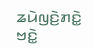ꤘꤣꤧꤜꤢꤧ꤬ꤊꤢꤧ꤭ ꤠꤢꤧ꤭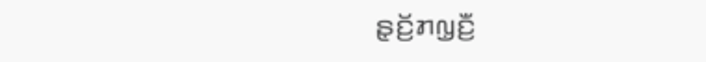ꤔ꤫ꤢꤩ꤬ꤊꤜ꤫ꤢꤪ꤬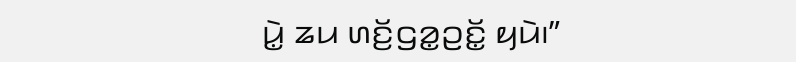ꤣꤧ꤭ ꤘꤣ ꤛꤢꤩ꤬ꤞꤤ꤭ꤑꤢꤩ꤭ ꤟꤣꤧ꤯”